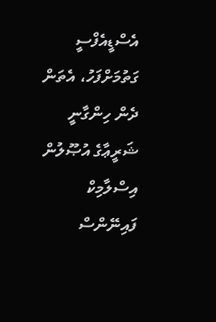އެސްޑީއެފްސީ ގަތުމަށްފަހު، އެތަން ދެން ހިންގާނީ ޝަރީޢާގެ އުޞޫލުން އިސްލާމިކް ފައިނޭންސް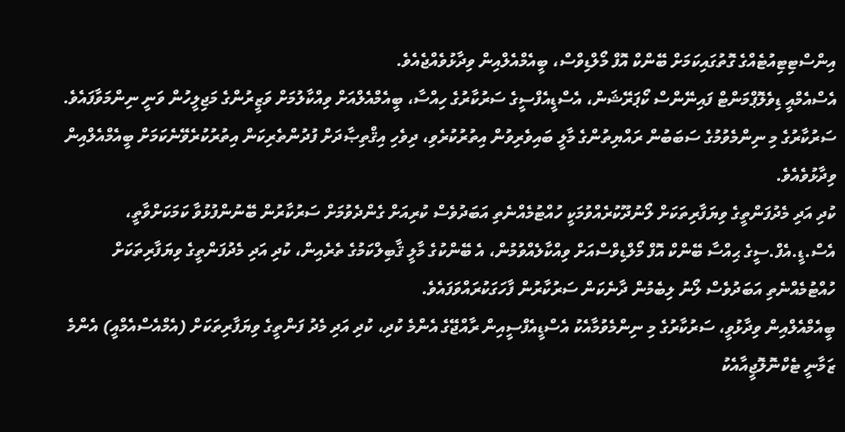އިންސްޓިޓިއުޓެއްގެ ގޮތުގައިކަމަށް ބޭންކް އޮފް މޯލްޑިވްސް، ބީއެމްއެލްއިން ވިދާޅުވެއްޖެއެވެ.
އެސްއެމްއީ ޑިވެލޮޕްމަންޓް ފައިނޭންސް ކޯޕަރޭޝަން، އެސްޑީއެފްސީގެ ސަރުކާރުގެ ހިއްސާ، ބީއެމްއެލްއަށް ވިއްކާލުމަށް ވަޒީރުންގެ މަޖިލީހުން ވަނީ ނިންމަވާފައެވެ. ސަރުކާރުގެ މި ނިންމެވުމުގެ ސަބަބުން ރައްޔިތުންގެ މާލީ ބައިވެރިވުން އިތުރުކުރެވި، ދިވެހި އިޤްތިޞާދަށް ފުދުންތެރިކަން އިތުރުކުރެވޭނެކަމަށް ބީއެމްއެލްއިން ވިދާޅުވެއެވެ.
ކުދި އަދި މެދުފަންތީގެ ވިޔަފާރިތަކަށް ލޯނުދޫކުރެއްވުމަކީ ހުއްޓުމެއްނެތި އަބަދުވެސް ކުރިއަށް ގެންދެވުމަށް ސަރުކާރުން ބޭނުންފުޅުވާ ކަމަކަށްވާތީ، އެސް.ޑީ.އެފް.ސީގެ ޙިއްސާ ބޭންކް އޮފް މޯލްޑިވްސްއަށް ވިއްކާލެއްވުމުން، އެ ބޭންކުގެ މާލީ ޤާބިލްކަމުގެ ތެރެއިން، ކުދި އަދި މެދުފަންތީގެ ވިޔަފާރިތަކަށް ހުއްޓުމެއްނެތި އަބަދުވެސް ލޯނު ލިބެމުން ދާނެކަން ސަރުކާރުން ފާހަގަކުރައްވަފައެވެ.
ބީއެމްއެލްއިން ވިދާޅުވީ، ސަރުކާރުގެ މި ނިންމެވުމާއެކު އެސްޑީއެފްސީއިން ރާއްޖޭގެ އެންމެ ކުދި، ކުދި އަދި މެދު ފަންތީގެ ވިޔަފާރިތަކަށް (އެމްއެސްއެމްއީ) އެންމެ ޒަމާނީ ޓެކްނޮލޮޖީއާއެކު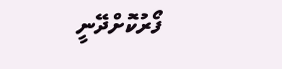ފޯރުކޮށްދޭނީ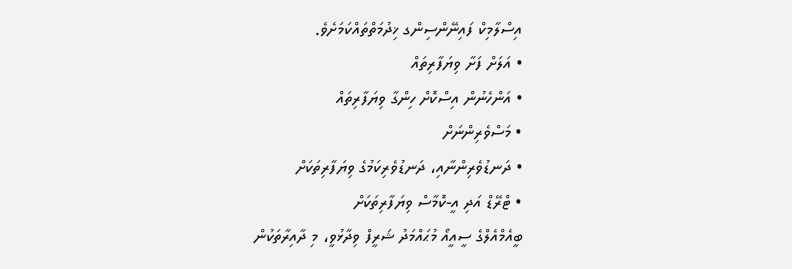އިސްލާމިކް ފައިނޭންސިންގ ޚިދުމަތްތައްކަމަށެވެ.
• އަލަށް ފަށާ ވިޔަފާރިތައް
• އަންހެނުން އިސްކޮށް ހިންގާ ވިޔަފާރިތައް
• މަސްވެރިންނަށް
• ދަނޑުވެރިންނާއި، ދަނޑުވެރިކަމުގެ ވިޔަފާރިތަކަށް
• ޓްރޭޑް އަދި އީ-ކޮމާސް ވިޔަފާރިތަކަށް
ބީއެމްއެލްގެ ސީއީއޯ މުޙައްމަދު ޝަރީފް ވިދާޅުވީ، މި ދާއިރާތަކުން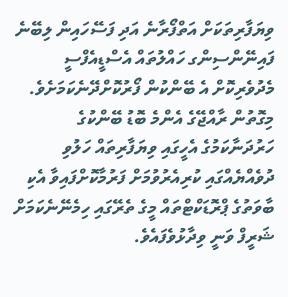ވިޔަފާރިތަކަށް އަތްފޯރާނެ އަދި ފަސޭހައިން ލިބޭނެ ފައިނޭންސިންގ ހައްލުތައް އެސްޑީއެފްސީ މެދުވެރިކޮށް އެ ބޭންކުން ފޯރުކޮށްދޭނެކަމަށެވެ. މިގޮތުން ރާއްޖޭގެ އެންމެ ބޮޑު ބޭންކުގެ ހަރުދަނާކަމުގެ އެހީގައި ވިޔަފާރިތައް ހަލުވި ދުވެއްޔެއްގައި ކުރިއެރުވުމަށް ފަރުމާކޮށްފައިވާ އެކި ބާވަތުގެ ޕްރޮޑަކްޓްތައް މީގެ ތެރޭގައި ހިމެނޭނެކަމަށް ޝަރީފް ވަނީ ވިދާޅުވެފައެވެ.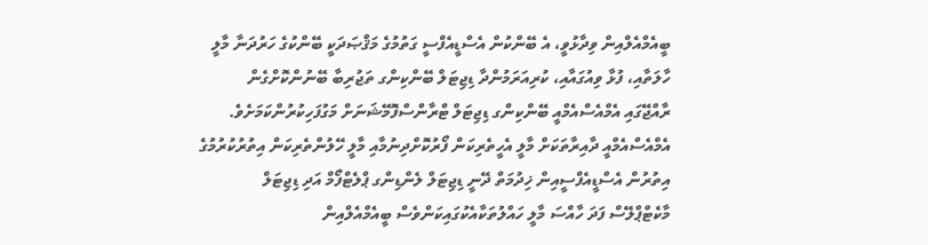ބީއެމްއެލްއިން ވިދާޅުވީ، އެ ބޭންކުން އެސްޑީއެފްސީ ގަތުމުގެ މަޤްޞަދަކީ ބޭންކުގެ ހަރުދަނާ މާލީ ހާލަތާއި، ފުޅާ ވިއުގައާއި، ކުރިއަރަމުންދާ ޑިޖިޓަލް ބޭންކިންގ ތަޖުރިބާ ބޭނުންކޮށްގެން ރާއްޖޭގައި އެމްއެސްއެމްއީ ބޭންކިންގ ޑިޖިޓަލް ޓްރާންސްފޮމޭޝަނަށް މަގުފަހިކުރުންކަމަށެވެ.
އެމްއެސްއެމްއީ ދާއިރާތަކަށް މާލީ އެހީތެރިކަން ފޯރުކޮށްދިނުމާއި މާލީ ހޭލުންތެރިކަން އިތުރުކުރުމުގެ އިތުރުން އެސްޑީއެފްސީއިން ޚިދުމަތް ދޭނީ ޑިޖިޓަލް ލެންޑިންގ ޕްލެޓްފޯމް އަދި ޑިޖިޓަލް މާކެޓްޕްލޭސް ފަދަ ހާއްސަ މާލީ ހައްލުތަކާއެކުގައިކަންވެސް ބީއެމްއެލްއިން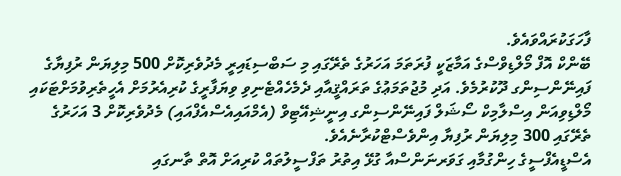ފާހަގަކުރައްވައެވެ.
ބޭންކް އޮފް މޯލްޑިވްސްގެ އަމާޒަކީ ފުރަތަމަ އަހަރުގެ ތެރޭގައި މި ސަބްސިޑައިރީ މެދުވެރިކޮށް 500 މިލިޔަން ރުފިޔާގެ ފައިނޭންސިންގ ދޫކުރުމެވެ. އަދި މުޖުތަމަޢުގެ ތަރައްޤީއާއި ދެމެހެއްޓެނިވި ވިޔަފާރީގެ ކުރިއެރުމަށް އެހީތެރިވުމަށްޓަކައި މޯލްޑިވިއަން އިސްލާމިކް ސޯޝަލް ފައިނޭންސިންގ އިނީޝިއޭޓިވް (އެމްއައިއެސްއެފްއައި) މެދުވެރިކޮށް 3 އަހަރުގެ ތެރޭގައި 300 މިލިޔަން ރުފިޔާ އިންވެސްޓްކުރާނެއެވެ.
އެސްޑީއެފްސީގެ ހިންގުމާއި ގަވަރނަންސްއާ ގުޅޭ އިތުރު ތަފްސީލުތައް ކުރިއަށް އޮތް ތާނގައި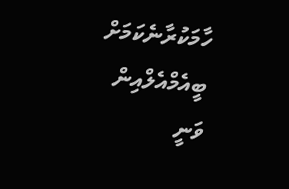ހާމަކުރާނެކަމަށް ބީއެމްއެލްއިން ވަނީ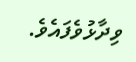ވިދާޅުވެފައެވެ.